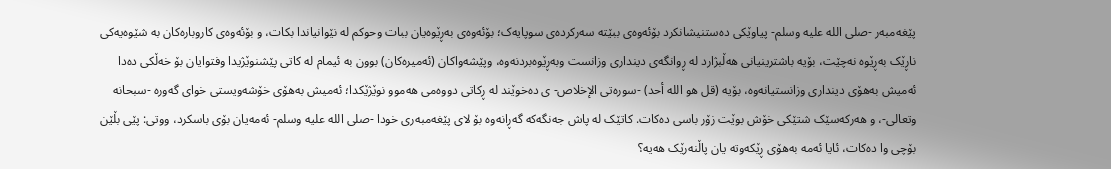پێغەمبەر -صلى اللە علیە وسلم- پیاوێکی دەستنیشانکرد بۆئەوەى ببێتە سەرکردەی سوپایەک؛ بۆئەوەى بەڕێوەیان ببات وحوکم لە نێوانیاندا بکات، و بۆئەوەى کاروبارەکان بە شێوەیەکی ناڕێک بەڕێوە نەچێت، بۆیە باشترینیانی هەڵبژارد لە ڕوانگەى دینداری وزانست وبەڕێوەبردنەوە، وپێشەواکان (ئەمیرەکان) بوون بە ئیمام لە کاتی پێشنوێژیدا وفتوایان بۆ خەڵکی دەدا ئەمیش بەهۆی دینداری وزانستیانەوە، بۆیە (قل هو الله أحد) -سورەتی الإخلاص- ی دەخوێند لە ڕکاتی دووەمی هەموو نوێژێکدا؛ ئەمیش بەهۆی خۆشەویستی خواى گەورە -سبحانه وتعالى-، و هەرکەسێک شتێکی خۆش بوێت زۆر باسی دەکات. کاتێک لە پاش جەنگەکە گەڕانەوە بۆ لای پێغەمبەری خودا -صلى اللە علیە وسلم- ئەمەیان بۆی باسکرد، ووتی: پێی بڵێن بۆچی وا دەکات، ئایا ئەمە بەهۆی ڕێکەوتە یان پاڵنەرێک هەیە؟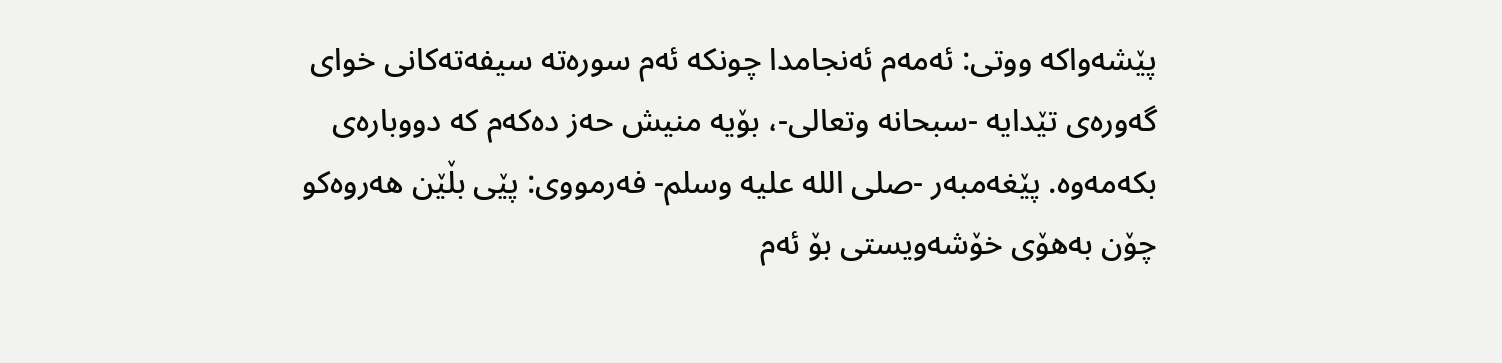پێشەواکە ووتی: ئەمەم ئەنجامدا چونکە ئەم سورەتە سیفەتەکانى خواى گەورەی تێدایە -سبحانه وتعالى-، بۆیە منیش حەز دەکەم کە دووبارەی بکەمەوە. پێغەمبەر -صلى اللە علیە وسلم- فەرمووی: پێی بڵێن هەروەکو چۆن بەهۆی خۆشەویستی بۆ ئەم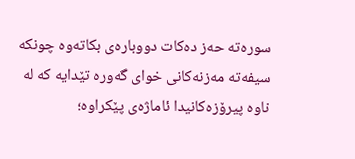سورەتە حەز دەکات دووبارەی بکاتەوە چونکە سیفەتە مەزنەکانى خواى گەورە تێدایە کە لە ناوە پیرۆزەکانیدا ئاماژەی پێکراوە؛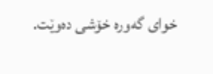خواى گەورە خۆشی دەوێت.